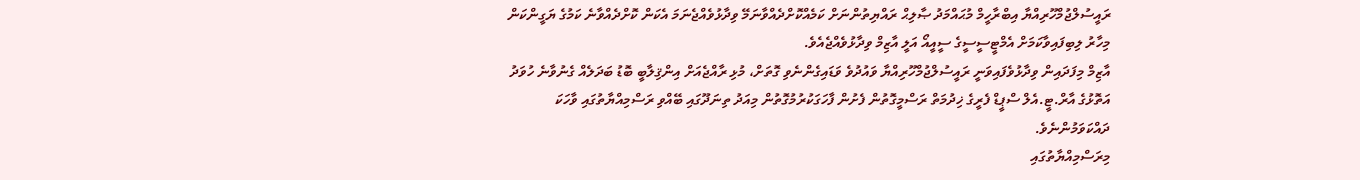ރައީސުލްޖުމްހޫރިއްޔާ އިބްރާހީމް މުޙައްމަދު ޞާލިޙް ރައްޔިތުންނަށް ކަމެއްކޮށްދެއްވާނަމޭ ވިދާޅުވެއްޖެނަމަ އެކަން ކޮށްދެއްވާނެ ކަމުގެ ޔަގީންކަން މިހާރު ލިބިފައިވާކަމަށް އެމްޓީސީސީގެ ސީއީއޯ އަލީ އާޒިމް ވިދާޅުވެއްޖެއެވެ.
އާޒިމް މިފަދައިން ވިދާޅުވެފައިވަނީ ރައީސުލްޖުމްހޫރިއްޔާ ވައުދުވެ ވަޑައިގެންނެވި ގޮތަށް، މުޅި ރާއްޖެއަށް އިންޤިލާބީ ބޮޑު ބަދަލެއް ގެނުވާނެ ހުވަދު އަތޮޅުގެ އާރް.ޓީ.އެލް ސްޕީޑް ފެރީގެ ޚިދުމަތް ރަސްމީގޮތުން ފެށުން ފާހަގަކުރުމުގޮތުން މިއަދު ތިނަދޫގައި ބޭއްވި ރަސްމިއްޔާތުގައި ވާހަކަ ދައްކަވަމުންނެވެ.
މިރަސްމިއްޔާތުގައި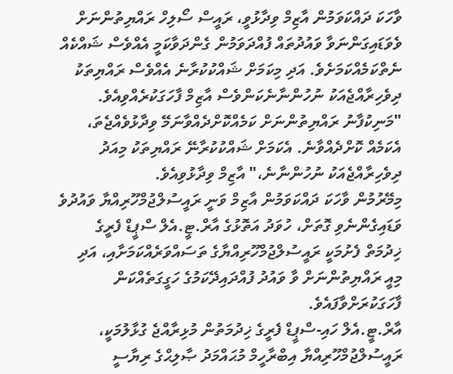ވާހަކަ ދައްކަވަމުން އާޒިމް ވިދާޅުވީ، ރައީސް ސޯލިހް ރައްޔިތުންނަށް ވެވަޑައިގަންނަވާ ވައުދުތައް ފުއްދަވަމުން ގެންދަވާކަމީ އެއްވެސް ޝައްކެއް ނެތްކަމެއްކަމަށެވެ. އަދި މިކަމަށް ޝައްކުކުރާނެ އެއްވެސް ރައްޔިތަކު ދިވެހިރާއްޖެއަކު ނުހުންނާނެކަންވެސް އާޒިމް ފާހަގަކުރެއްވިއެވެ.
"މަނިކުފާނު ރައްޔިތުންނަށް ކަމެއްކޮށްދެއްވާނަމޭ ވިދާޅުވެއްޖެތަ، އެކަމެއް ކޮށްދެއްވާނެ. އެކަމަށް ޝައްކުކުރާނޭ ރައްޔިތަކު މިއަދު ދިވެހިރާއްޖެއަކު ނުހުންނާނެ،" އާޒިމް ވިދާޅުވިއެވެ.
މިމޭރުމުން ވާހަކަ ދައްކަވަމުން އާޒިމް ވަނީ ރައީސުލްޖުމްހޫރިއްޔާ ވައުދުވެ ވަޑައިގެންނެވި ގޮތަށް، ހުވަދު އަތޮޅުގެ އާރް.ޓީ.އެލް ސްޕީޑް ފެރީގެ ޚިދުމަތް ފެށުމަކީ ރައީސުލްޖުމްހޫރިއްޔާގެ ތަސައްވަރެއްކަމަށާއި، އަދި މިއީ ރައްޔިތުންނަށް ވާ ވައުދު ފުއްދައިދޭކަމުގެ ހަގީގަތެއްކަން ފާހަގަކުރަށްވާފައެވެ.
އާރް.ޓީ.އެލް ހައި-ސްޕީޑް ފެރީގެ ޚިދުމަތުން މުޅިރާއްޖެ ގުޅާލުމަކީ، ރައީސުލްޖުމްހޫރިއްޔާ އިބްރާހީމް މުޙައްމަދު ޞާލިޙްގެ ރިޔާސީ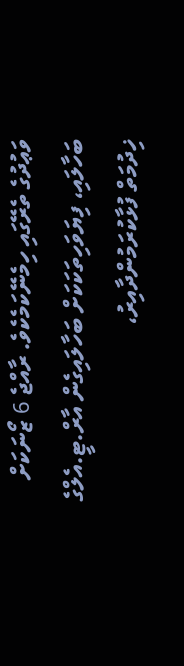ވަޢުދުގެ ތެރޭގައި ހިމެނޭކަމެކެވެ. ރާއްޖެ 6 ޒޯނަކަށް ބަހާލައި، ފިޔަވަހިތަކަކަށް ބަހާލައިގެން އާރް.ޓީ.އެލްގެ ޚިދުމަތް ފުޅާކުރަމުންދާއިރު،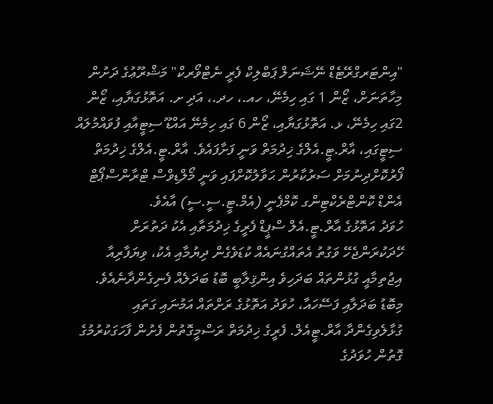"އިންޓަރގްރޭޓެޑް ނޭޝަނަލް ޕަބްލިކް ފެރީ ނެޓްވޯރކް" މަޝްރޫޢުގެ ދަށުން މިހާތަނަށް، ޒޯން 1 ގައި ހިމެނޭ، ހއ.، ހދ.، އަދި ށ. އަތޮޅުގަޔާއި، ޒޯން 2ގައި ހިމެނޭ، ޅ. އަތޮޅުގަޔާއި، ޒޯން 6 ގައި ހިމެނޭ އައްޑޫ ސިޓީއާއި ފުވައްމުލައް ސިޓީގައި، އާރް.ޓީ.އެލްގެ ޚިދުމަތް ވަނީ ފަށާފައެވެ. އާރް.ޓީ.އެލްގެ ޚިދުމަތް ފޯރުކޮށްދިނުމަށް ސަރުކާރުން ޙަވާލުކޮށްފައި ވަނީ މޯލްޑިވްސް ޓްރާންސްޕޯޓް އެންޑް ކޮންޓްރެކްޓިންގ ކޮމްޕެނީ (އެމް.ޓީ.ސީ.ސީ) އާއެވެ.
ހުވަދު އަތޮޅުގެ އާރް.ޓީ.އެލް ސްޕީޑް ފެރީގެ ޚިދުމަތާއި އެކު ދަތުރަށް ހޭދަކުރަންޖެހޭ ވަގުތު އެތައްގުނައެއް ކުޑަވެގެން ދިޔުމާއި އެކު، ވިޔަފާރިއާ އިޖުތިމާއީ ގުޅުންތައް ބަދަހިވެ އިންޤިލާބީ ބޮޑު ބަދަލެއް ފެނިގެންދާނެއެވެ. މިބޮޑު ބަދަލާއި ފަސޭހައާ، ހުވަދު އަތޮޅުގެ ރަށްތައް އަމުނައި ގަތައި ގުޅާލެވިގެންދާ އާރް.ޓީއެލް. ފެރީގެ ޚިދުމަތް ރަސްމީގޮތުން ފެށުން ފާހަގަކުރުމުގެ ގޮތުން ހުވަދުގެ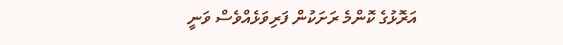އަރޮޅުގެ ކޮންމެ ރަށަކުން ފަރިވަޅެއްވެސް ވަނީ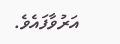އަރުވާފައެވެ.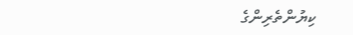ކިޔުންތެރިންގެ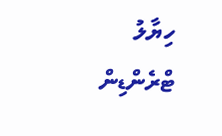ހިޔާލު
ޓްރެންޑިން